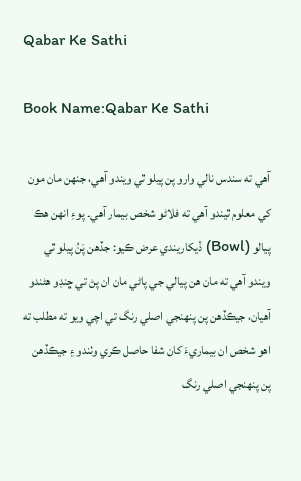Qabar Ke Sathi

Book Name:Qabar Ke Sathi

آهي ته سندس نالي وارو پن پيلو ٿي ويندو آهي، جنهن مان مون کي معلوم ٿيندو آهي ته فلاڻو شخص بيمار آھي۔ پوءِ انهن ھڪ پيالو (Bowl) ڏيکاريندي عرض ڪيو: جڏھن پَنُ پيلو ٿي ويندو آهي ته مان هن پيالي جي پاڻي مان ان پڻ تي ڇنڊو هڻندو آهيان، جيڪڏهن پن پنھنجي اصلي رنگ تي اچي ويو ته مطلب ته اھو شخص ان بيماريءَ کان شفا حاصل ڪري وٺندو ۽ جيڪڏهن پن پنهنجي اصلي رنگ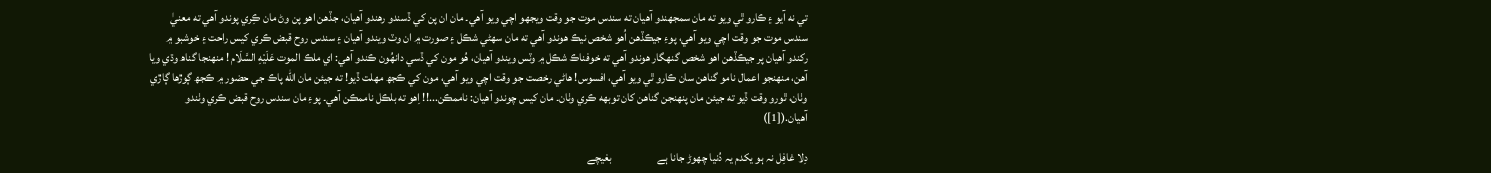تي نه آيو ۽ ڪارو ٿي ويو ته مان سمجهندو آهيان ته سندس موت جو وقت ويجهو اچي ويو آھي۔ مان ان پن کي ڏسندو رھندو آهيان، جڏھن اھو پن وڻ مان ڪِري پوندو آهي ته معنيٰ سندس موت جو وقت اچي ويو آھي، پوءِ جيڪڏهن اُھو شخص نيڪ ھوندو آهي ته مان سهڻي شڪل ۽ صورت ۾ ان وٽ ويندو آهيان ۽ سندس روح قبض ڪري کيس راحت ۽ خوشبو ۾ رکندو آهيان پر جيڪڏهن اهو شخص گنھگار ھوندو آهي ته خوفناڪ شڪل ۾ وٽس ويندو آهيان، ھُو مون کي ڏسي دانهُون ڪندو آهي: اي ملڪ الموت عَلَیْهِ السَّلَام ! منھنجا گناھ وڌي ويا آهن، منھنجو اعمال نامو گناھن سان ڪارو ٿي ويو آهي، افسوس! ھاڻي رخصت جو وقت اچي ويو آھي، مون کي ڪجھ مهلت ڏيو! ته جيئن مان الله پاڪ جي حضور ۾ ڪجھ ڳوڙها ڳاڙي وٺان، ٿورو وقت ڏيو ته جيئن مان پنهنجن گناھن کان توبهه ڪري وٺان۔ مان کيس چوندو آهيان: ناممڪن...!! اِهو ته بلڪل ناممڪن آھي۔ پوءِ مان سندس روح قبض ڪري وٺندو آهيان.([1])

دِلا غافِل نہ ہو یکدم یہ دُنیا چھوڑ جانا ہے                    بغیچے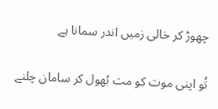چھوڑ کر خالی زمیں اندر سمانا ہے

تُو اپنی موت کو مت بُھول کر سامان چلنے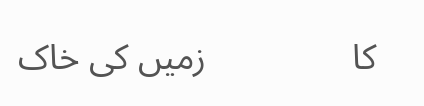کا                زمیں کی خاک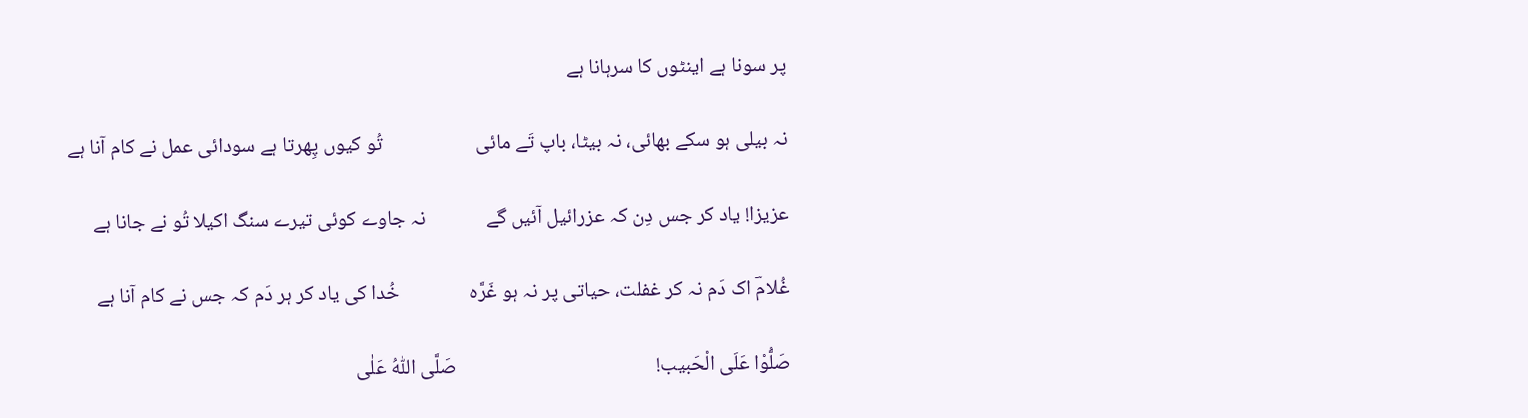پر سونا ہے اینٹوں کا سرہانا ہے

نہ بیلی ہو سکے بھائی، نہ بیٹا، باپ تَے مائی                    تُو کیوں پِھرتا ہے سودائی عمل نے کام آنا ہے

عزیزا! یاد کر جس دِن کہ عزرائیل آئیں گے             نہ جاوے کوئی تیرے سنگ اکیلا تُو نے جانا ہے

غُلامؔ اک دَم نہ کر غفلت، حیاتی پر نہ ہو غَرَّہ               خُدا کی یاد کر ہر دَم کہ جس نے کام آنا ہے

صَلُّوْا عَلَی الْحَبیب!                                           صَلَّی اللّٰہُ عَلٰی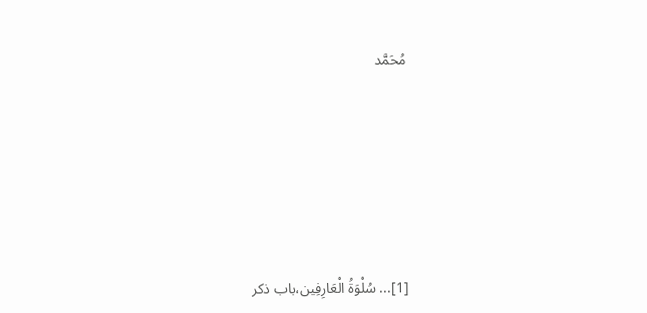مُحَمَّد








[1]... سُلْوَۃُ الْعَارِفِین،باب ذکر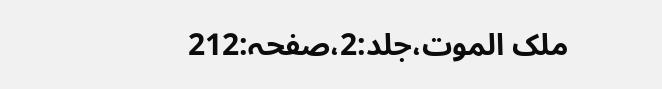ملک الموت،جلد:2،صفحہ:212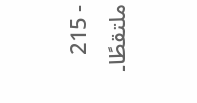- 215 ملتقطًا۔